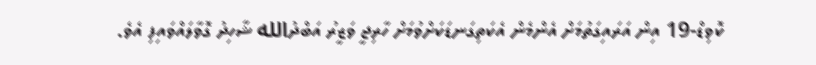ކޮވިޑް-19 އިން އަރައިގަތުމަށް އެންމެން އެކަތިގަނޑަކަށްވުމަށް ހާރިޖީ ވަޒީރު އަބްދުالله ޝާހިދު ގޮވާލައްވައިފި އެވެ.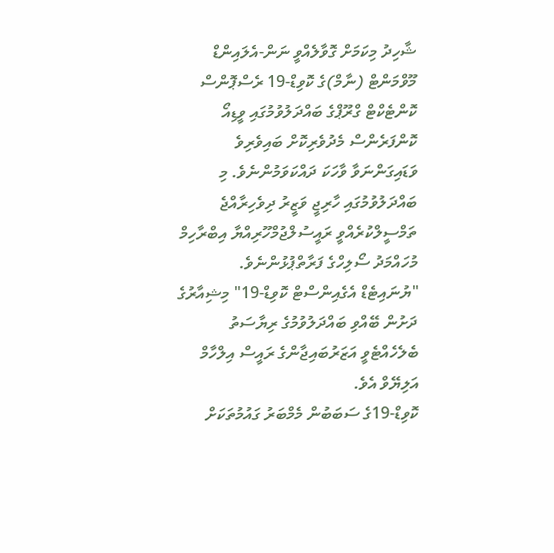ޝާހިދު މިކަމަށް ގޮވާލެއްވީ ނަން-އެލައިންޑް މޫވްމަންޓް (ނާމް)ގެ ކޮވިޑް-19 ރެސްޕޮންސް ކޮންޓެކްޓް ގްރޫޕްގެ ބައްދަލުވުމުގައި ވީޑިއޯ ކޮންފަރެންސް މެދުވެރިކޮށް ބައިވެރިވެ ވަޑައިގަންނަވާ ވާހަކަ ދައްކަވަމުންނެވެ. މި ބައްދަލުވުމުގައި ހާރިޖީ ވަޒީރު ދިވެހިރާއްޖެ ތަމްސީލްކުރެއްވީ ރައީސުލްޖުމްހޫރިއްޔާ އިބްރާހިމް މުހައްމަދު ސޯލިހްގެ ފަރާތްޕުޅުންނެވެ.
"ޔުނައިޓެޑް އެގެއިންސްޓް ކޮވިޑް-19" މިޝިއާރުގެ ދަށުން ބޭއްވި ބައްދަލުވުމުގެ ރިޔާސަތު ބެލެހެއްޓެވީ އަޒަރުބައިޖާންގެ ރައީސް އިލްހާމް އަލިޔޭވް އެވެ.
ކޮވިޑް-19ގެ ސަބަބުން މެމްބަރު ގައުމުތަކަށް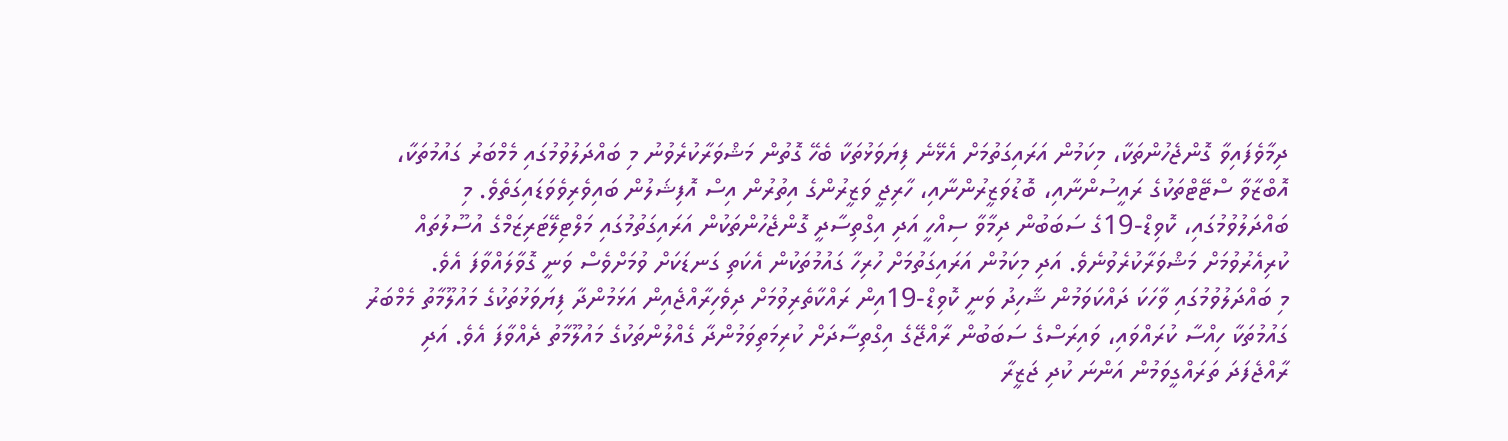ދިމާވެފައިވާ ގޮންޖެހުންތަކާ، މިކަމުން އަރައިގަތުމަށް އެޅޭނެ ފިޔަވަޅުތަކާ ބެހޭ ގޮތުން މަޝްވަރާކުރެވުނު މި ބައްދަލުވުމުގައި މެމްބަރު ގައުމުތަކާ، އޮބްޒާވާ ސްޓޭޓްތަކުގެ ރައީސުންނާއި، ބޮޑުވަޒީރުންނާއި، ހާރިޖީ ވަޒީރުންގެ އިތުރުން އިސް އޮފިޝަލުން ބައިވެރިވެވަޑައިގަތެވެ. މި ބައްދަލުވުމުގައި، ކޮވިޑް-19ގެ ސަބަބުން ދިމާވާ ސިއްހީ އަދި އިގްތިސާދީ ގޮންޖެހުންތަކުން އަރައިގަތުމުގައި މަލްޓިލޭޓަރިޒަމްގެ އުސޫލުތައް ކުރިއެރުވުމަށް މަޝްވަރާކުރެވުނެވެ. އަދި މިކަމުން އަރައިގަތުމަށް ހުރިހާ ގައުމުތަކުން އެކަތި ގަނޑަކަށް ވުމަށްވެސް ވަނީ ގޮވާލައްވާފަ އެވެ.
މި ބައްދަލުވުމުގައި ވާހަކަ ދައްކަވަމުން ޝާހިދު ވަނީ ކޮވިޑް-19އިން ރައްކާތެރިވުމަށް ދިވެހިރާއްޖެއިން އަޅަމުންދާ ފިޔަވަޅުތަކުގެ މައުލޫމާތު މެމްބަރު ގައުމުތަކާ ހިއްސާ ކުރައްވައި، ވައިރަސްގެ ސަބަބުން ރާއްޖޭގެ އިގްތިސާދަށް ކުރިމަތިވަމުންދާ ގެއްލުންތަކުގެ މައުލޫމާތު ދެއްވާފަ އެވެ. އަދި ރާއްޖެފަދަ ތަރައްގީވަމުން އަންނަ ކުދި ޖަޒީރާ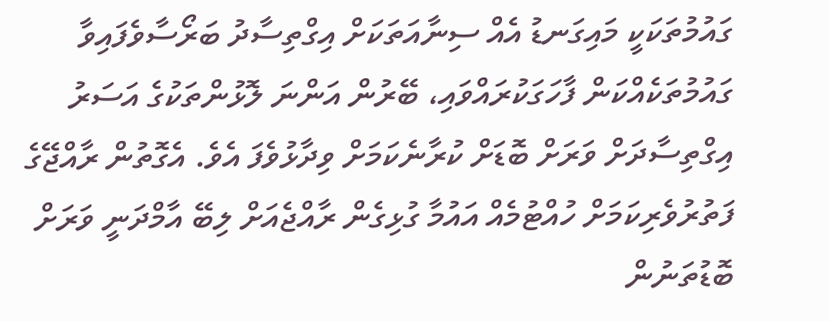ގައުމުތަކަކީ މައިގަނޑު އެއް ސިނާއަތަކަށް އިގްތިސާދު ބަރޯސާވެފައިވާ ގައުމުތަކެއްކަން ފާހަގަކުރައްވައި، ބޭރުން އަންނަ ލޮޅުންތަކުގެ އަސަރު އިގްތިސާދަށް ވަރަށް ބޮޑަށް ކުރާނެކަމަށް ވިދާޅުވެފަ އެވެ. އެގޮތުން ރާއްޖޭގެ ފަތުރުވެރިކަމަށް ހުއްޓުމެއް އައުމާ ގުޅިގެން ރާއްޖެއަށް ލިބޭ އާމްދަނީ ވަރަށް ބޮޑުތަނުން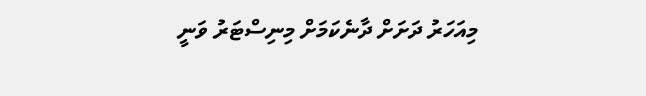މިއަހަރު ދަށަށް ދާނެކަމަށް މިނިސްޓަރު ވަނީ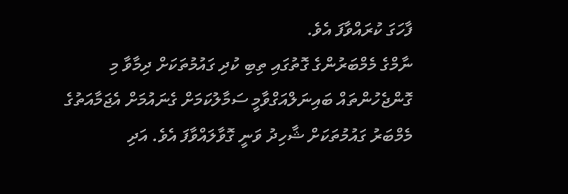ފާހަގަ ކުރައްވާފަ އެވެ.
ނާމްގެ މެމްބަރުންގެ ގޮތުގައި ތިބި ކުދި ގައުމުތަކަށް ދިމާވާ މި ގޮންޖެހުންތައް ބައިނަލްއަގްވާމީ ސަމާލުކަމަށް ގެނައުމަށް އެޖަމާއަތުގެ މެމްބަރު ގައުމުތަކަށް ޝާހިދު ވަނީ ގޮވާލައްވާފަ އެވެ. އަދި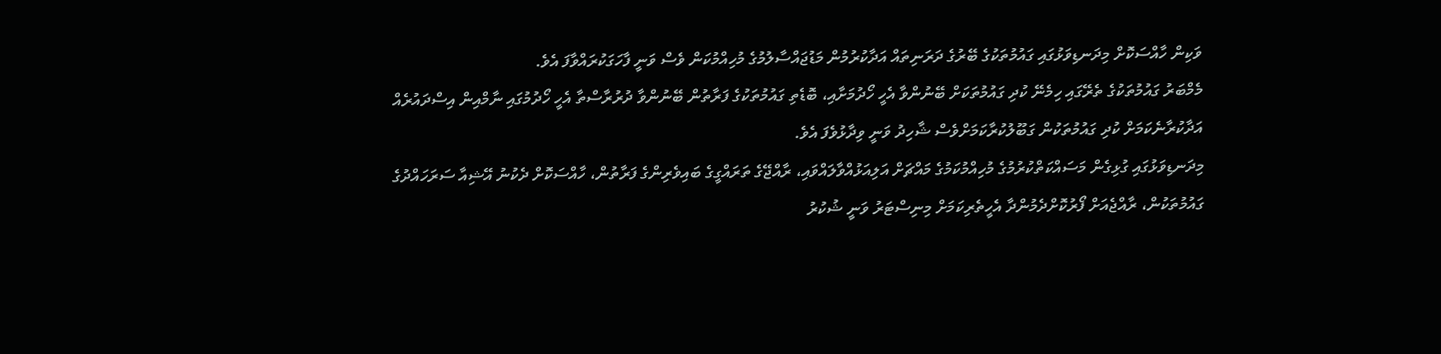ވަކިން ހާއްސަކޮށް މިދަނޑިވަޅުގައި ގައުމުތަކުގެ ބޭރުގެ ދަރަނިތައް އަދާކުރުމުން މަޑުޖައްސާލުމުގެ މުހިއްމުކަން ވެސް ވަނީ ފާހަގަކުރައްވާފަ އެވެ.
މެމްބަރު ގައުމުތަކުގެ ތެރޭގައި ހިމެނޭ ކުދި ގައުމުތަކަށް ބޭނުންވާ އެހީ ހޯދުމަށާއި، ބޮޑެތި ގައުމުތަކުގެ ފަރާތުން ބޭނުންވާ ދުރުރާސްތާ އެހީ ހޯދުމުގައި ނާމްއިން އިސްދައުރެއް އަދާކުރާނެކަމަށް ކުދި ގައުމުތަކުން ގަބޫލުކުރާކަމަށްވެސް ޝާހިދު ވަނީ ވިދާޅުވެފަ އެވެ.
މިދަނޑިވަޅުގައި ގުޅިގެން މަސައްކަތްކުރުމުގެ މުހިއްމުކަމުގެ މައްޗަށް އަލިއަޅުއްވާލައްވައި، ރާއްޖޭގެ ތަރައްގީގެ ބައިވެރިންގެ ފަރާތުން، ހާއްސަކޮށް ދެކުނު އޭޝިއާ ސަރަހައްދުގެ ގައުމުތަކުން، ރާއްޖެއަށް ފޯރުކޮށްދެމުންދާ އެހީތެރިކަމަށް މިނިސްޓަރު ވަނީ ޝުކުރު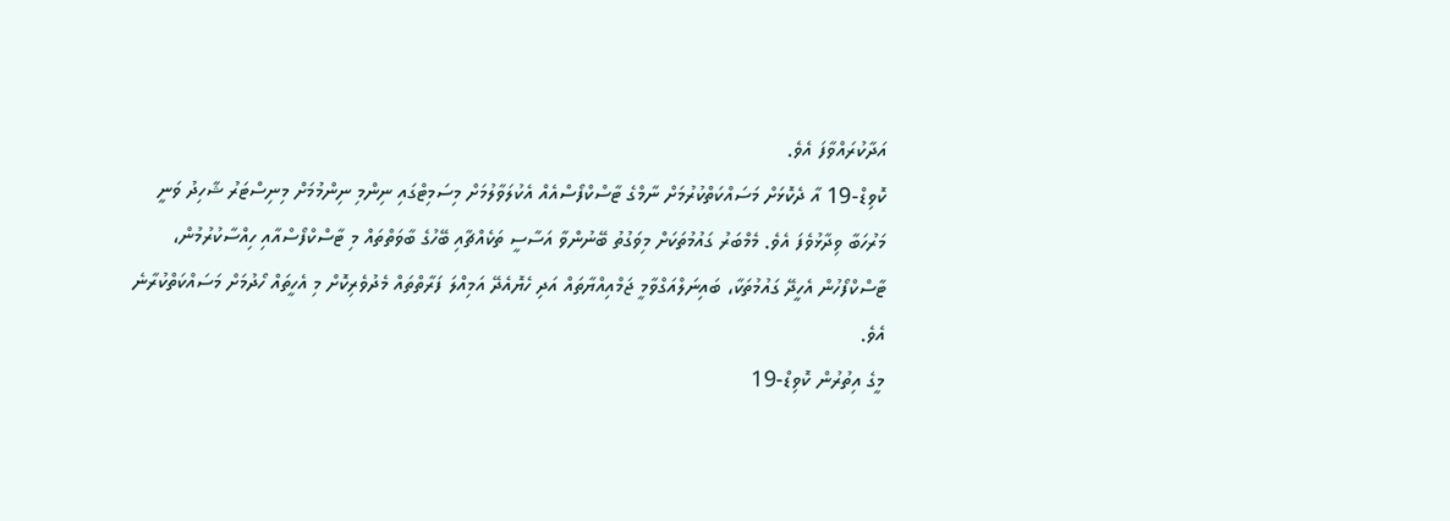އަދާކުރައްވާފަ އެވެ.
ކޮވިޑް-19 އާ ދެކޮޅަށް މަސައްކަތްކުރުމަށް ނާމްގެ ޓާސްކްފޯސްއެއް އެކުލަވާލުމަށް މިސަމިޓްގައި ނިންމި ނިންމުމަށް މިނިސްޓަރު ޝާހިދު ވަނީ މަރުހަބާ ވިދާޅުވެފަ އެވެ. މެމްބަރު ގައުމުތަކަށް މިވަގުތު ބޭނުންވާ އަސާސީ ތަކެއްޗާއި ބޭހުގެ ބާވަތްތައް މި ޓާސްކްފޯސްއާއި ހިއްސާކުރުމުން، ޓާސްކްފޯހުން އެހީދޭ ގައުމުތަކާ، ބައިނަލްއަގްވާމީ ޖަމްއިއްޔާތައް އަދި ހެޔޮއެދޭ އަމިއްލަ ފަރާތްތައް މެދުވެރިކޮށް މި އެހީތައް ހޯދުމަށް މަސައްކަތްކުރާނެ އެވެ.
މީގެ އިތުރުން ކޮވިޑް-19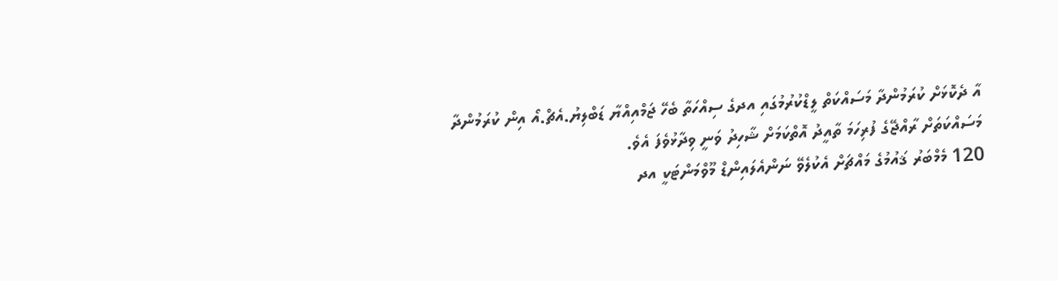އާ ދެކޮޅަށް ކުރަމުންދާ މަސައްކަތް ލީޑްކުރުމުގައި އދގެ ސިއްހަތާ ބެހޭ ޖަމްއިއްޔާ ޑަބްލިޔު.އެޗް.އޯ އިން ކުރަމުންދާ މަސައްކަތަށް ރާއްޖޭގެ ފުރިހަމަ ތާއީދު އޮތްކަމަށް ޝާހިދު ވަނީ ވިދާޅުވެފަ އެވެ.
120 މެމްބަރު ޤައުމުގެ މައްޗަށް އެކުލެވޭ ނަންއެލައިންޑް މޫވްމަންޓަކީ އދ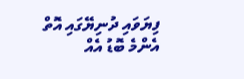ފިޔަވައި ދުނިޔޭގައި އޮތް އެންމެ ބޮޑު އެއް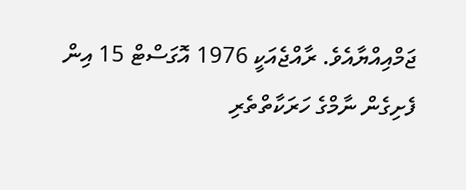ޖަމްއިއްޔާއެވެ. ރާއްޖެއަކީ 1976 އޮގަސްޓް 15 އިން ފެށިގެން ނާމްގެ ހަރަކާތްތެރި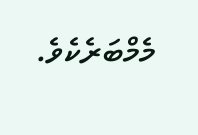މެމްބަރެކެވެ.